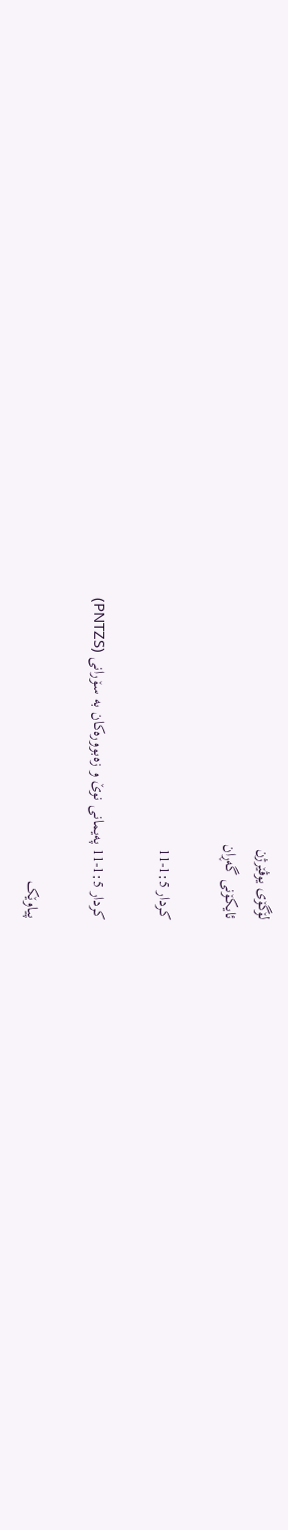لۆگۆی یوڤێرژن
ئایکۆنی گەڕان

کردار 1:5-11

کردار 1:5-11 پەیمانی نوێ و زەبوورەکان بە سۆرانی (PNTZS)

پیاوێک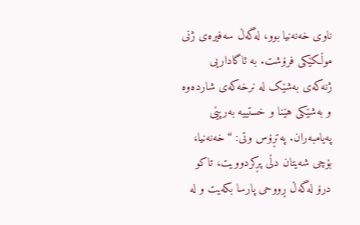ناوی خه‌نه‌نیا بوو، له‌گه‌ڵ سه‌فیره‌ی ژنی موڵكێكی فرۆشت. به‌ ئاگاداریی ژنه‌كه‌ی به‌شێک له‌ نرخه‌كه‌ی شارده‌وه‌ و به‌شێكی هێنا و خستییه‌ به‌رپێی په‌یامبه‌ران. په‌تڕۆس وتی: “خه‌نه‌نیا، بۆچی شه‌یتان دڵی پڕكردوویت، تاكو درۆ له‌گه‌ڵ ڕووحی پارسا بكه‌یت و له‌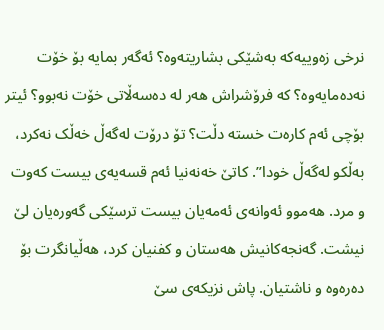نرخی زه‌وییه‌كه‌ به‌شێكی بشاریته‌وه‌؟ ئه‌گه‌ر بمایه‌ بۆ خۆت نه‌ده‌مایه‌وه‌؟ كه‌ فرۆشراش هه‌ر له‌ ده‌سه‌ڵاتی خۆت نه‌بوو؟ ئیتر بۆچی ئه‌م كاره‌ت خسته‌ دڵت؟ تۆ درۆت له‌گه‌ڵ خه‌ڵک نه‌كرد، به‌ڵكو له‌گه‌ڵ خودا”. كاتێ خه‌نه‌نیا ئه‌م قسه‌یه‌ی بیست كه‌وت و مرد. هه‌موو ئه‌وانه‌ی ئه‌مه‌یان بیست ترسێكی گه‌وره‌یان لێ نیشت. گه‌نجه‌كانیش هه‌ستان و كفنیان كرد، هه‌ڵیانگرت بۆ ده‌ره‌وه‌ و ناشتیان. پاش نزیكه‌ی سێ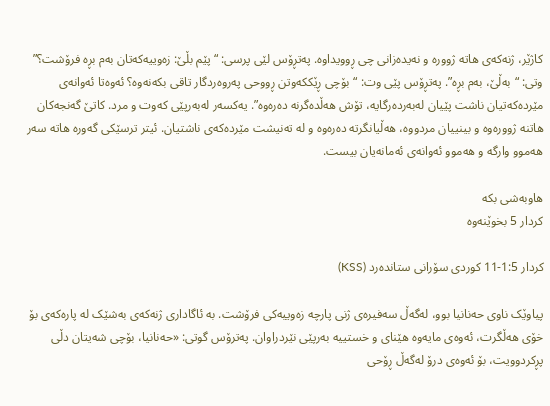كاژێر، ژنه‌كه‌ی هاته‌ ژووره‌ و نه‌یده‌زانی چی ڕوویداوه‌. په‌تڕۆس لێی پرسی: “پێم بڵێ: زه‌وییه‌كه‌تان به‌م بڕه‌ فرۆشت؟” وتی: “به‌ڵێ، به‌م بڕه‌”. په‌تڕۆس پێی وت: “بۆچی ڕێككه‌وتن ڕووحی په‌روه‌ردگار تاقی بكه‌نه‌وه‌؟ ئه‌وه‌تا ئه‌وانه‌ی مێرده‌كه‌تیان ناشت پێیان له‌به‌رده‌رگایه‌، تۆش هه‌ڵده‌گرنه‌ ده‌ره‌وه‌”. یه‌كسه‌ر له‌به‌رپێی كه‌وت و مرد. كاتێ گه‌نجه‌كان هاتنه‌ ژووره‌وه‌ و بینییان مردووه‌، هه‌ڵیانگرته‌ ده‌ره‌وه‌ و له‌ ته‌نیشت مێرده‌كه‌ی ناشتیان. ئیتر ترسێكی گه‌وره‌ هاته‌ سه‌ر هه‌موو وارگه‌ و هه‌موو ئه‌وانه‌ی ئه‌مانه‌یان بیست.

هاوبەشی بکە
کردار 5 بخوێنەوە

کردار 1:5-11 كوردی سۆرانی ستانده‌رد (KSS)

پیاوێک ناوی حەنانیا بوو، لەگەڵ سەفیرەی ژنی پارچە زەوییەکی فرۆشت. بە ئاگاداری ژنەکەی بەشێک لە پارەکەی بۆ خۆی هەڵگرت، ئەوەی مایەوە هێنای و خستییە بەرپێی نێردراوان. پەترۆس گوتی: «حەنانیا، بۆچی شەیتان دڵی پڕکردوویت، بۆ ئەوەی درۆ لەگەڵ ڕۆحی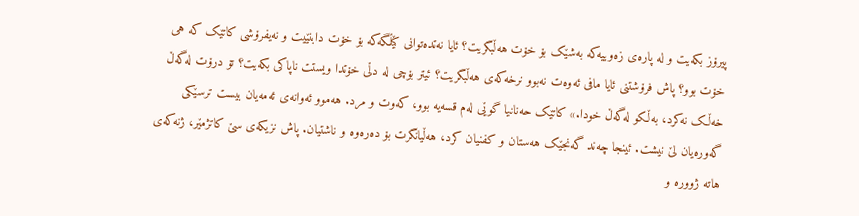پیرۆز بکەیت و لە پارەی زەوییەکە بەشێک بۆ خۆت هەڵبگریت؟ ئایا نەتدەتوانی کێڵگەکە بۆ خۆت دابنێیت و نەیفرۆشی کاتێک کە هی خۆت بوو؟ پاش فرۆشتنی ئایا مافی ئەوەت نەبوو نرخەکەی هەڵبگریت؟ ئیتر بۆچی لە دڵی خۆتدا ویستت ناپاکی بکەیت؟ تۆ درۆت لەگەڵ خەڵک نەکرد، بەڵکو لەگەڵ خودا.» کاتێک حەنانیا گوێی لەم قسەیە بوو، کەوت و مرد. هەموو ئەوانەی ئەمەیان بیست ترسێکی گەورەیان لێ نیشت. ئینجا چەند گەنجێک هەستان و کفنیان کرد، هەڵیانگرت بۆ دەرەوە و ناشتیان. پاش نزیکەی سێ کاتژمێر، ژنەکەی هاتە ژوورە و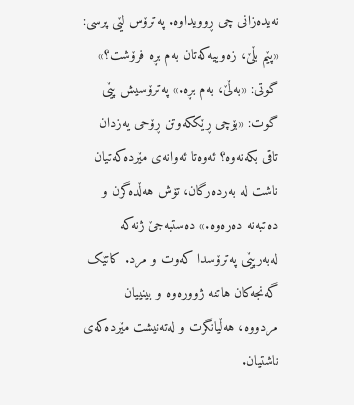نەیدەزانی چی ڕوویداوە. پەترۆس لێی پرسی: «پێم بڵێ، زەوییەکەتان بەم بڕە فرۆشت؟» گوتی: «بەڵێ، بەم بڕە.» پەترۆسیش پێی گوت: «بۆچی ڕێککەوتن ڕۆحی یەزدان تاقی بکەنەوە؟ ئەوەتا ئەوانەی مێردەکەتیان ناشت لە بەردەرگان، تۆش هەڵدەگرن و دەتبەنە دەرەوە.» دەستبەجێ ژنەکە لەبەرپێی پەترۆسدا کەوت و مرد. کاتێک گەنجەکان هاتنە ژوورەوە و بینییان مردووە، هەڵیانگرت و لەتەنیشت مێردەکەی ناشتیان.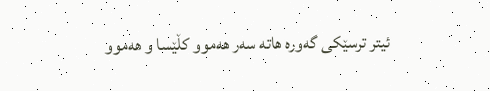ئیتر ترسێکی گەورە هاتە سەر هەموو کڵێسا و هەموو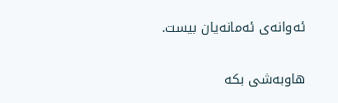ئەوانەی ئەمانەیان بیست.

هاوبەشی بکە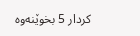کردار 5 بخوێنەوە